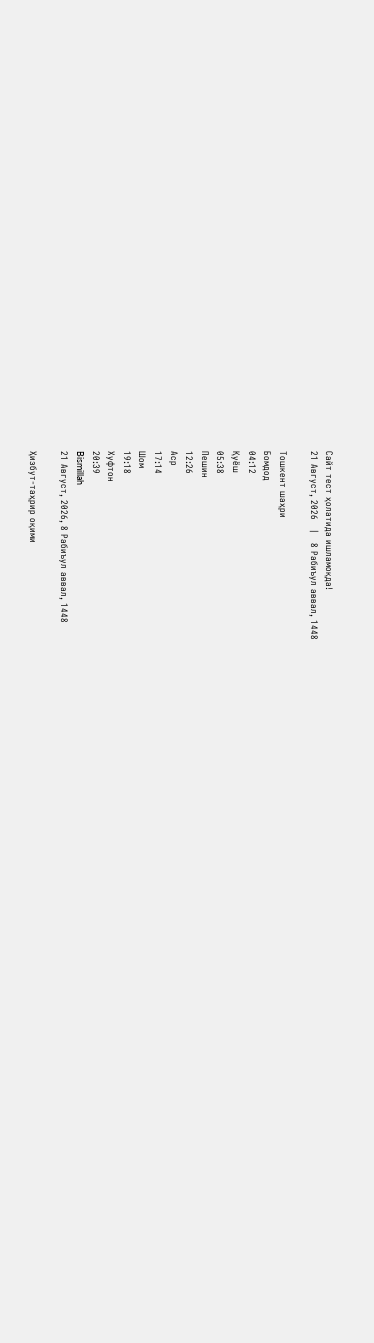Сайт тест ҳолатида ишламоқда!
21 Август, 2026   |   8 Рабиъул аввал, 1448

Тошкент шаҳри
Бомдод
04:12
Қуёш
05:38
Пешин
12:26
Аср
17:14
Шом
19:18
Хуфтон
20:39
Bismillah
21 Август, 2026, 8 Рабиъул аввал, 1448

Ҳизбут-таҳрир оқими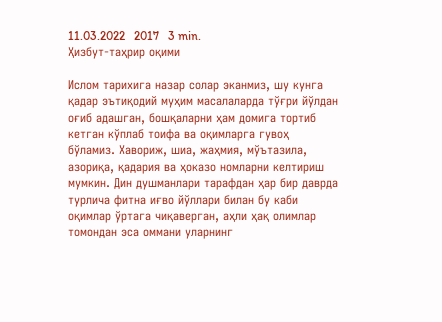11.03.2022   2017   3 min.
Ҳизбут-таҳрир оқими

Ислом тарихига назар солар эканмиз, шу кунга қадар эътиқодий муҳим масалаларда тўғри йўлдан оғиб адашган, бошқаларни ҳам домига тортиб кетган кўплаб тоифа ва оқимларга гувоҳ бўламиз. Хавориж, шиа, жаҳмия, мўътазила, азориқа, қадария ва ҳоказо номларни келтириш мумкин. Дин душманлари тарафдан ҳар бир даврда турлича фитна иғво йўллари билан бу каби оқимлар ўртага чиқаверган, аҳли ҳақ олимлар томондан эса оммани уларнинг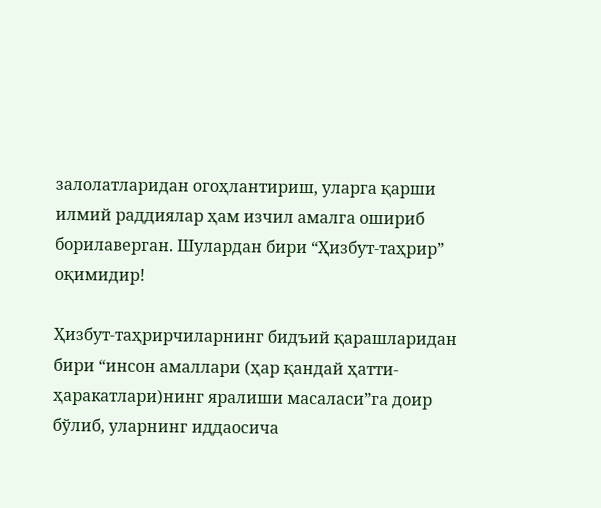залолатларидан огоҳлантириш, уларга қарши илмий раддиялар ҳам изчил амалга ошириб борилаверган. Шулардан бири “Ҳизбут-таҳрир” оқимидир!

Ҳизбут-таҳрирчиларнинг бидъий қарашларидан бири “инсон амаллари (ҳар қандай ҳатти-ҳаракатлари)нинг яралиши масаласи”га доир бўлиб, уларнинг иддаосича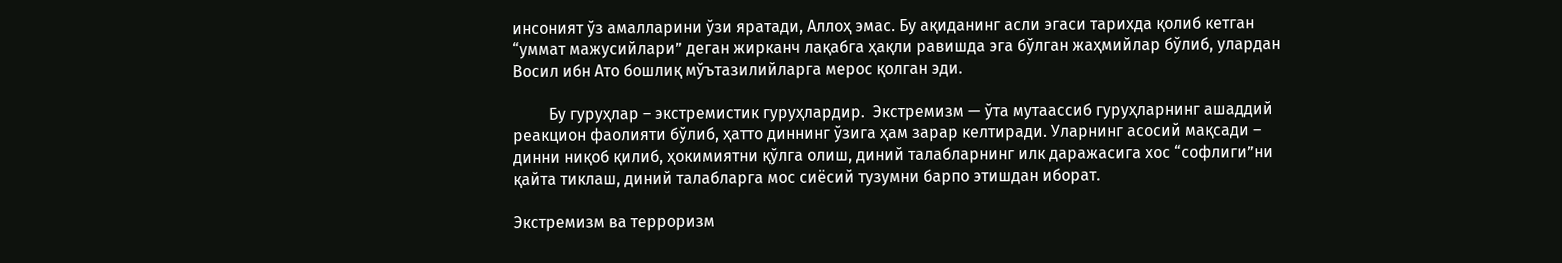инсоният ўз амалларини ўзи яратади, Аллоҳ эмас. Бу ақиданинг асли эгаси тарихда қолиб кетган “уммат мажусийлари” деган жирканч лақабга ҳақли равишда эга бўлган жаҳмийлар бўлиб, улардан Восил ибн Ато бошлиқ мўътазилийларга мерос қолган эди.

         Бу гуруҳлар – экстремистик гуруҳлардир.  Экстремизм — ўта мутаассиб гуруҳларнинг ашаддий реакцион фаолияти бўлиб, ҳатто диннинг ўзига ҳам зарар келтиради. Уларнинг асосий мақсади – динни ниқоб қилиб, ҳокимиятни қўлга олиш, диний талабларнинг илк даражасига хос “софлиги”ни қайта тиклаш, диний талабларга мос сиёсий тузумни барпо этишдан иборат.

Экстремизм ва терроризм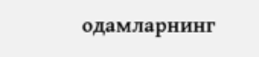одамларнинг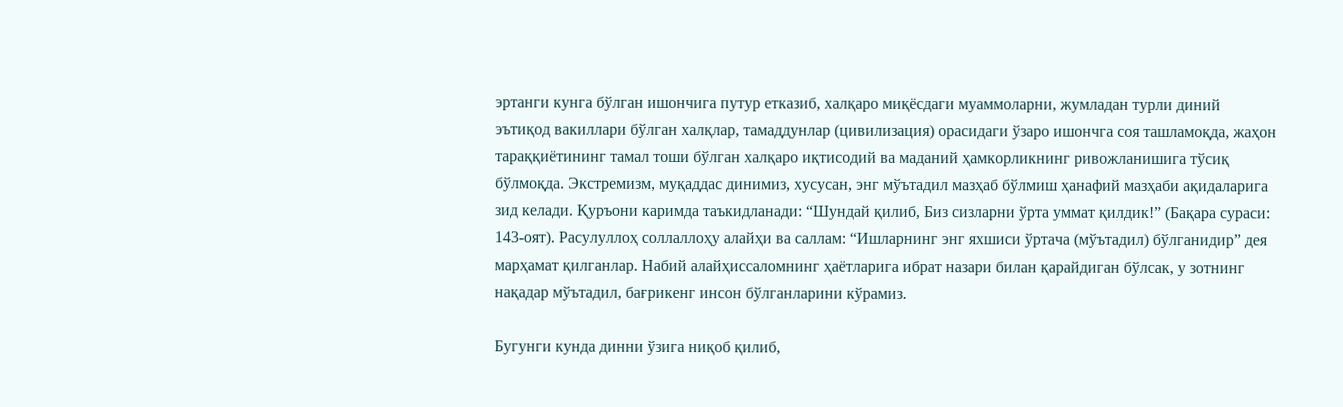эртанги кунга бўлган ишончига путур етказиб, халқаро миқёсдаги муаммоларни, жумладан турли диний эътиқод вакиллари бўлган халқлар, тамаддунлар (цивилизация) орасидаги ўзаро ишончга соя ташламоқда, жаҳон тараққиётининг тамал тоши бўлган халқаро иқтисодий ва маданий ҳамкорликнинг ривожланишига тўсиқ бўлмоқда. Экстремизм, муқаддас динимиз, хусусан, энг мўътадил мазҳаб бўлмиш ҳанафий мазҳаби ақидаларига зид келади. Қуръони каримда таъкидланади: “Шундай қилиб, Биз сизларни ўрта уммат қилдик!” (Бақара сураси: 143-оят). Расулуллоҳ соллаллоҳу алайҳи ва саллам: “Ишларнинг энг яхшиси ўртача (мўътадил) бўлганидир” дея марҳамат қилганлар. Набий алайҳиссаломнинг ҳаётларига ибрат назари билан қарайдиган бўлсак, у зотнинг нақадар мўътадил, бағрикенг инсон бўлганларини кўрамиз.

Бугунги кунда динни ўзига ниқоб қилиб,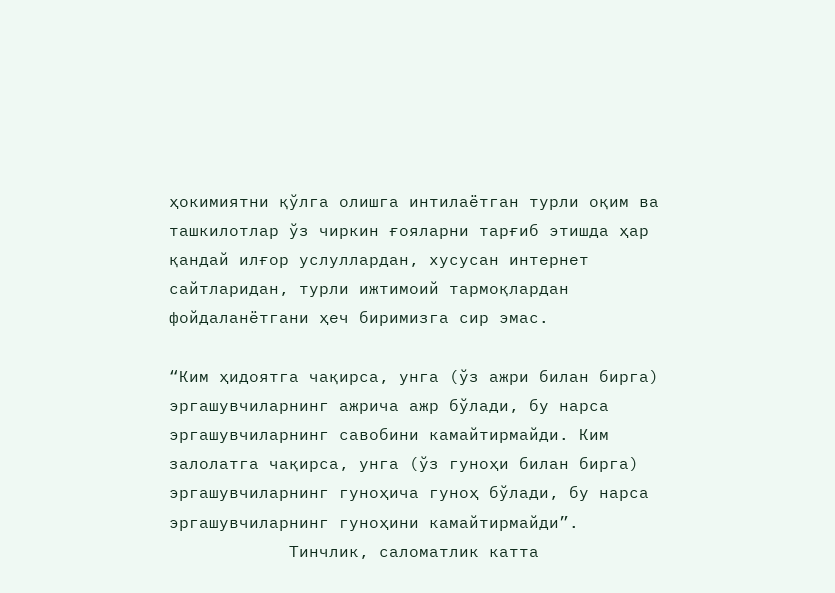ҳокимиятни қўлга олишга интилаётган турли оқим ва ташкилотлар ўз чиркин ғояларни тарғиб этишда ҳар қандай илғор услуллардан, хусусан интернет сайтларидан, турли ижтимоий тармоқлардан фойдаланётгани ҳеч биримизга сир эмас.

“Ким ҳидоятга чақирса, унга (ўз ажри билан бирга) эргашувчиларнинг ажрича ажр бўлади, бу нарса эргашувчиларнинг савобини камайтирмайди. Ким залолатга чақирса, унга (ўз гуноҳи билан бирга) эргашувчиларнинг гуноҳича гуноҳ бўлади, бу нарса эргашувчиларнинг гуноҳини камайтирмайди”.
            Тинчлик, саломатлик катта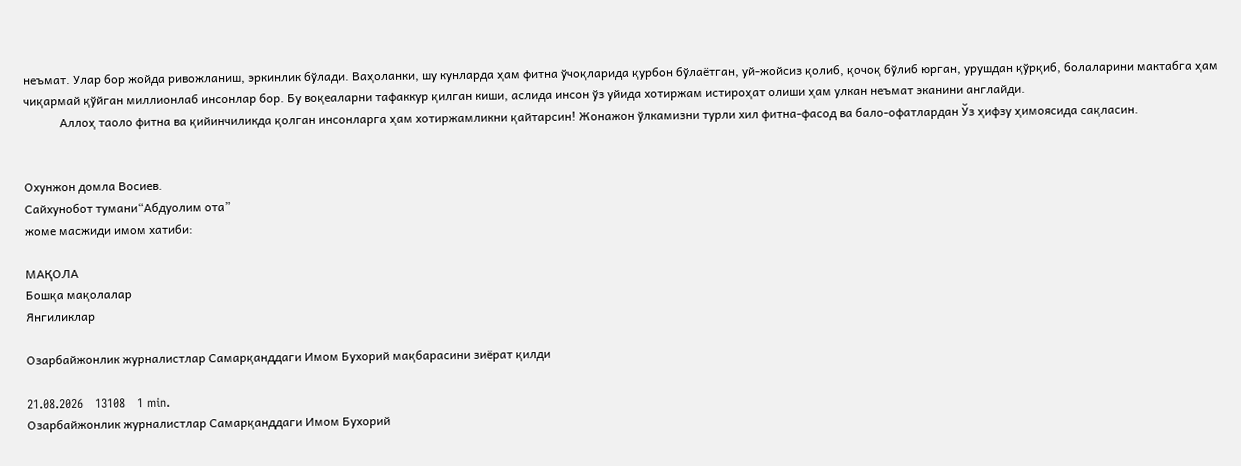неъмат. Улар бор жойда ривожланиш, эркинлик бўлади. Ваҳоланки, шу кунларда ҳам фитна ўчоқларида қурбон бўлаётган, уй-жойсиз қолиб, қочоқ бўлиб юрган, урушдан қўрқиб, болаларини мактабга ҳам чиқармай қўйган миллионлаб инсонлар бор. Бу воқеаларни тафаккур қилган киши, аслида инсон ўз уйида хотиржам истироҳат олиши ҳам улкан неъмат эканини англайди.
            Аллоҳ таоло фитна ва қийинчиликда қолган инсонларга ҳам хотиржамликни қайтарсин! Жонажон ўлкамизни турли хил фитна-фасод ва бало-офатлардан Ўз ҳифзу ҳимоясида сақласин.


Охунжон домла Восиев.
Сайхунобот тумани“Абдуолим ота”
жоме масжиди имом хатиби:

МАҚОЛА
Бошқа мақолалар
Янгиликлар

Озарбайжонлик журналистлар Самарқанддаги Имом Бухорий мақбарасини зиёрат қилди

21.08.2026   13108   1 min.
Озарбайжонлик журналистлар Самарқанддаги Имом Бухорий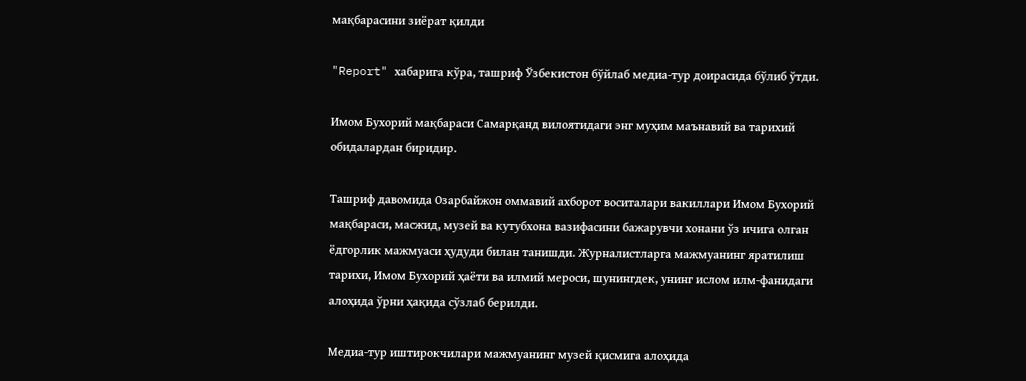мақбарасини зиёрат қилди

"Report" хабарига кўра, ташриф Ўзбекистон бўйлаб медиа-тур доирасида бўлиб ўтди.

Имом Бухорий мақбараси Самарқанд вилоятидаги энг муҳим маънавий ва тарихий обидалардан биридир.

Ташриф давомида Озарбайжон оммавий ахборот воситалари вакиллари Имом Бухорий мақбараси, масжид, музей ва кутубхона вазифасини бажарувчи хонани ўз ичига олган ёдгорлик мажмуаси ҳудуди билан танишди. Журналистларга мажмуанинг яратилиш тарихи, Имом Бухорий ҳаёти ва илмий мероси, шунингдек, унинг ислом илм-фанидаги алоҳида ўрни ҳақида сўзлаб берилди.

Медиа-тур иштирокчилари мажмуанинг музей қисмига алоҳида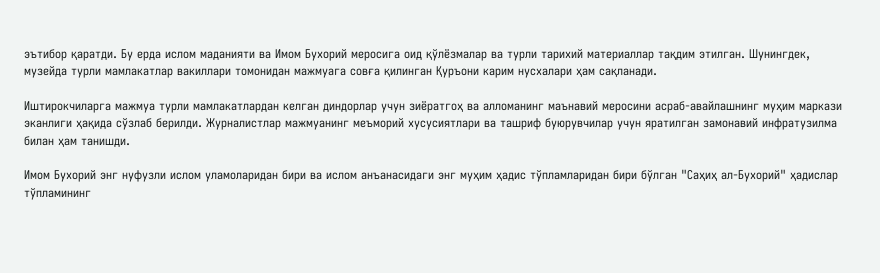эътибор қаратди. Бу ерда ислом маданияти ва Имом Бухорий меросига оид қўлёзмалар ва турли тарихий материаллар тақдим этилган. Шунингдек, музейда турли мамлакатлар вакиллари томонидан мажмуага совға қилинган Қуръони карим нусхалари ҳам сақланади.

Иштирокчиларга мажмуа турли мамлакатлардан келган диндорлар учун зиёратгоҳ ва алломанинг маънавий меросини асраб-авайлашнинг муҳим маркази эканлиги ҳақида сўзлаб берилди. Журналистлар мажмуанинг меъморий хусусиятлари ва ташриф буюрувчилар учун яратилган замонавий инфратузилма билан ҳам танишди.

Имом Бухорий энг нуфузли ислом уламоларидан бири ва ислом анъанасидаги энг муҳим ҳадис тўпламларидан бири бўлган "Саҳиҳ ал-Бухорий" ҳадислар тўпламининг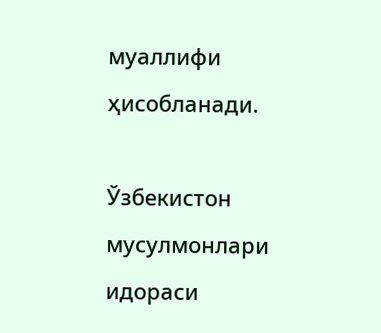муаллифи ҳисобланади.

Ўзбекистон мусулмонлари идораси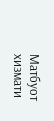Матбуот хизмати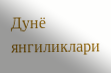Дунё янгиликлари